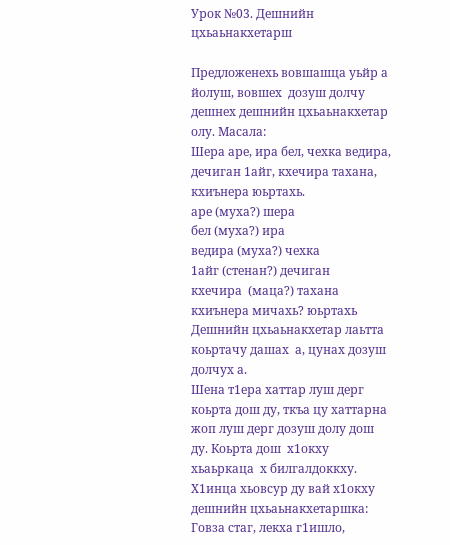Урок №03. Дешнийн цхьаьнакхетарш

Предложенехь вовшашца уьйр а йолуш, вовшех  дозуш долчу дешнех дешнийн цхьаьнакхетар олу. Масала:
Шера аре, ира бел, чехка ведира, дечиган 1айг, кхечира тахана,  кхиънера юьртахь.
аре (муха?) шера
бел (муха?) ира
ведира (муха?) чехка
1айг (стенан?) дечиган
кхечира  (маца?) тахана
кхиънера мичахь? юьртахь
Дешнийн цхьаьнакхетар лаьтта коьртачу дашах  а, цунах дозуш  долчух а.
Шена т1ера хаттар луш дерг коьрта дош ду, ткъа цу хаттарна жоп луш дерг дозуш долу дош ду. Коьрта дош  х1окху хьаьркаца  х билгалдоккху.
Х1инца хьовсур ду вай х1окху дешнийн цхьаьнакхетаршка:
Говза стаг, лекха г1ишло,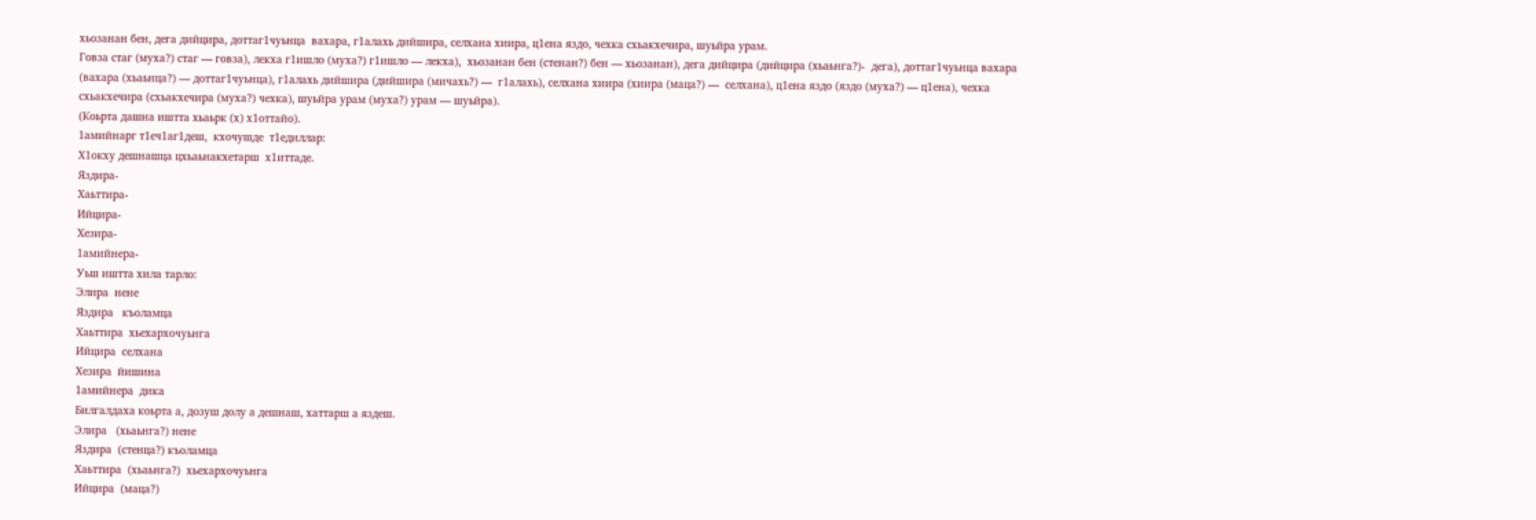хьозанан бен, дега дийцира, доттаг1чуьнца  вахара, г1алахь дийшира, селхана хиира, ц1ена яздо, чехка схьакхечира, шуьйра урам.
Говза стаг (муха?) стаг — говза), лекха г1ишло (муха?) г1ишло — лекха),  хьозанан бен (стенан?) бен — хьозанан), дега дийцира (дийцира (хьаьнга?)-  дега), доттаг1чуьнца вахара (вахара (хьаьнца?) — доттаг1чуьнца), г1алахь дийшира (дийшира (мичахь?) —  г1алахь), селхана хиира (хиира (маца?) —  селхана), ц1ена яздо (яздо (муха?) — ц1ена), чехка схьакхечира (схьакхечира (муха?) чехка), шуьйра урам (муха?) урам — шуьйра).
(Коьрта дашна иштта хьаьрк (х) х1оттайо).
1амийнарг т1еч1аг1деш,  кхочушде  т1едиллар:
Х1окху дешнашца цхьаьнакхетарш  х1иттаде.
Яздира-
Хаьттира-
Ийцира-
Хезира-
1амийнера-
Уьш иштта хила тарло:
Элира  нене
Яздира   къоламца
Хаьттира  хьехархочуьнга
Ийцира  селхана
Хезира  йишина
1амийнера  дика
Билгалдаха коьрта а, дозуш долу а дешнаш, хаттарш а яздеш.
Элира   (хьаьнга?) нене
Яздира  (стенца?) къоламца
Хаьттира  (хьаьнга?)  хьехархочуьнга
Ийцира  (маца?)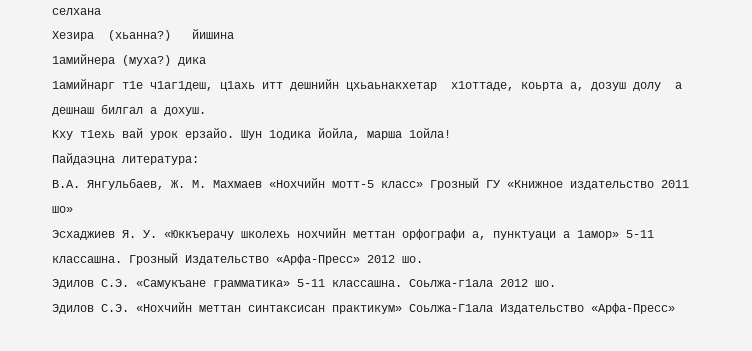селхана
Хезира  (хьанна?)   йишина
1амийнера (муха?) дика
1амийнарг т1е ч1аг1деш, ц1ахь итт дешнийн цхьаьнакхетар  х1оттаде, коьрта а, дозуш долу  а дешнаш билгал а дохуш.
Кху т1ехь вай урок ерзайо. Шун 1одика йойла, марша 1ойла!
Пайдаэцна литература:
В.А. Янгульбаев, Ж. М. Махмаев «Нохчийн мотт-5 класс» Грозный ГУ «Книжное издательство 2011 шо»
Эсхаджиев Я. У. «Юккъерачу школехь нохчийн меттан орфографи а, пунктуаци а 1амор» 5-11 классашна. Грозный Издательство «Арфа-Пресс» 2012 шо.
Эдилов С.Э. «Самукъане грамматика» 5-11 классашна. Соьлжа-г1ала 2012 шо.
Эдилов С.Э. «Нохчийн меттан синтаксисан практикум» Соьлжа-Г1ала Издательство «Арфа-Пресс»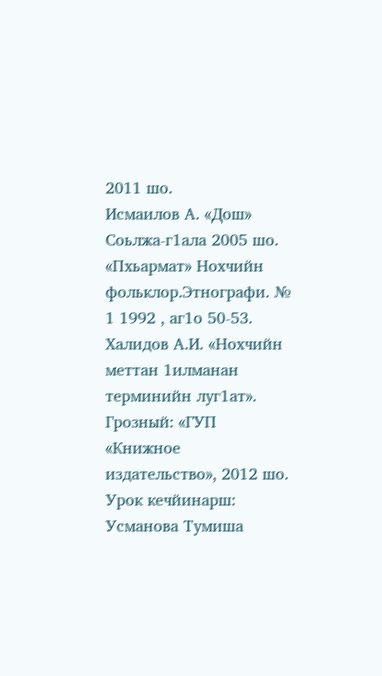2011 шо.
Исмаилов А. «Дош» Соьлжа-г1ала 2005 шо.
«Пхьармат» Нохчийн фольклор.Этнографи. № 1 1992 , аг1о 50-53.
Халидов А.И. «Нохчийн меттан 1илманан терминийн луг1ат». Грозный: «ГУП «Книжное издательство», 2012 шо.
Урок кечйинарш:
Усманова Тумиша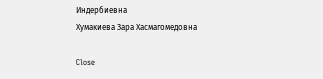Индербиевна
Хумакиева Зара Хасмагомедовна

Close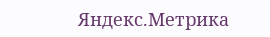Яндекс.Метрика